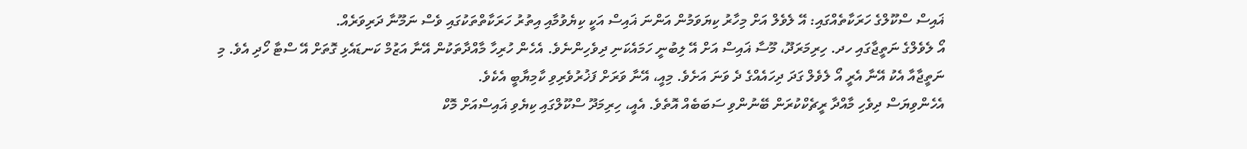ޣައިސް ސްކޫލްގެ ހަރަކާތެއްގައި: އޭ ލެވެލް އަށް މިހާރު ކިޔަވަމުން އަންނަ ޣައިސް އަކީ ކިޔެވުމާއި އިތުރު ހަރަކާތްތަކުގައި ވެސް ނަމޫނާ ދަރިވަރެއް.
އޯ ލެވެލްގެ ނަތީޖާގައި ހދ. ހިރިމަރަދޫ، މޫސާ ޣައިސް އަށް އޭ ލިބުނީ ހަމައެކަނި ދިވެހިންނެވެ. އެހެން ހުރިހާ މާއްދާތަކުން އޭނާ އަޒުމް ކަނޑައެޅި ގޮތަށް އޭ ސްޓާ ހޯދި އެވެ. މި ނަތީޖާއާ އެކު އޭނާ އެރީ އޯ ލެވެލް ގަދަ ދިހައެއްގެ ދެ ވަނަ އަށެވެ. މިއީ، އޭނާ ވަރަށް ފަޚުރުވެރިވި ކާމިޔާބީ އެކެވެ.
އެހެންވިޔަސް ދިވެހި މާއްދާ ރީޗެކްކުރަން ބޭނުންވި ސަބަބެއް އޮތެވެ. އެއީ، ހިރިމަދޫ ސްކޫލްގައި ކިޔެވި ޣައިސްއަށް މޮކް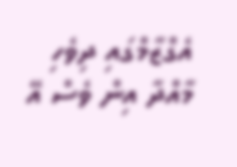އެގްޒާމްގައި ދިވެހި މާއްދާ އިން ވެސް އޭ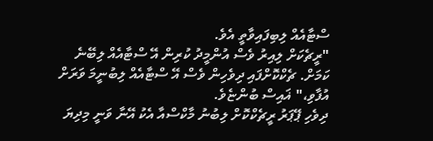ސްޓާއެއް ލިބިފައިވާތީ އެވެ.
"ރީޗެކަށް ލިއިރު ވެސް އުންމީދު ކުރިން އޭ ސްޓާއެއް ލިބޭނެ ކަމަށް. ޗެކްކޮށްފައި ދިވެހިން ވެސް އޭ ސްޓާއެއް ލިބުނީމަ ވަރަށް އުފާވި،" ޣައިސް ބުންޏެވެ.
ދިވެހި ޕޭޕަރު ރީޗެކްކޮށް ލިބުނު މާކްސްއާ އެކު އޭނާ ވަނީ މިދިޔަ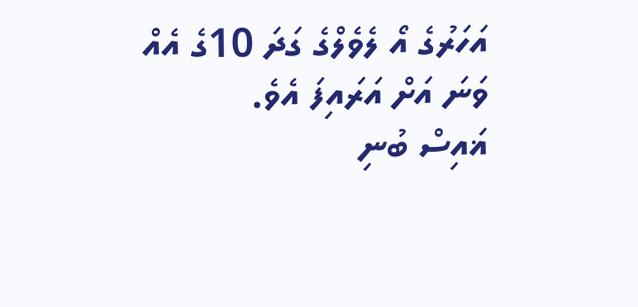އަހަރުގެ އޯ ލެވެލްގެ ގަދަ 10ގެ އެއް ވަނަ އަށް އަރައިފަ އެވެ.
ޣައިސް ބުނި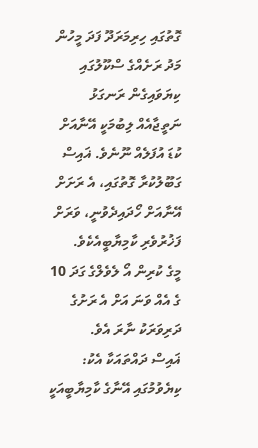ގޮތުގައި ހިރިމަރަދޫ ފަދަ މީހުން މަދު ރަށެއްގެ ސްކޫލުގައި ކިޔަވައިގެން ރަނގަޅު ނަތީޖާއެއް ލިބުމަކީ އޭނާއަށް ކުޑަ އުފަލެއް ނޫނެވެ. ޣައިސް ގަބޫލުކުރާ ގޮތުގައި، އެ ރަށަށް އޭނާއަށް ހޯދައިދެވުނީ، ވަރަށް ފަޚުރުވެރި ކާމިޔާބީއެކެވެ.
މީގެ ކުރިން އޯ ލެވެލްގެ ގަދަ 10 ގެ އެއް ވަނަ އަށް އެ ރަށުގެ ދަރިވަރަކު ނާރަ އެވެ.
ޣައިސް ދައްތައަކާ އެކު: ކިޔެވުމުގައި އޭނާގެ ކާމިޔާބީއަކީ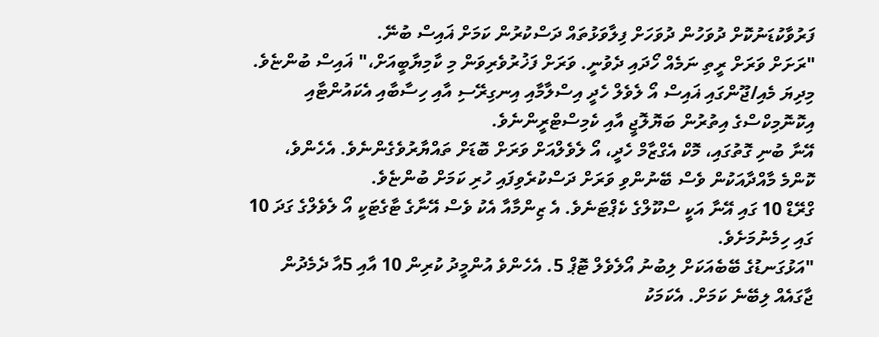ފަރުވާކުޑަނުކޮށް ދުވަހުން ދުވަހަށް ފިލާވަޅުތައް ދަސްކުރުން ކަމަށް ޣައިސް ބުނޭ.
"ރަށަށް ވަރަށް ރީތި ނަމެއް ހޯދައި ދެވުނީ. ވަރަށް ފަޚުރުވެރިވަން މި ކާމިޔާބީއަށް،" ޣައިސް ބުންޏެވެ.
މިދިޔަ މެއި/ޖޫންގައި ޣައިސް އޯ ލެވެލް ހެދީ އިސްލާމާއި އިނގިރޭސި އާއި ހިސާބާއި އެކައުންޓާއި އިކޮނޮމިކްސްގެ އިތުރުން ބަޔޮލޮޖީ އާއި ކެމިސްޓްރީންނެވެ.
އޭނާ ބުނި ގޮތުގައި، މޮކް އެގްޒާމް ހެދީ، އޯ ލެވެލްއަށް ވަރަށް ބޮޑަށް ތައްޔާރުވެގެންނެވެ. އެހެންވެ، ކޮންމެ މާއްދާއަކުން ވެސް ބޭނުންވި ވަރަށް ދަސްކުރެވިފައި ހުރި ކަމަށް ބުންޏެވެ.
ގްރޭޑް 10 ގައި އޭނާ އަކީ ސްކޫލްގެ ކެޕްޓަނެވެ. އެ ޒިންމާއާ އެކު ވެސް އޭނާގެ ޓާގެޓަކީ އޯ ލެވެލްގެ ގަދަ 10 ގައި ހިމެނުމަށެވެ.
"އަޅުގަނޑުގެ ބޭބެއަކަށް ލިބުނު އޯލެވެލް ޓޮޕް 5. އެހެންވެ އުންމީދު ކުރިން 10 އާއި 5އާ ދެމެދުން ޖާގައެއް ލިބޭނެ ކަމަށް. އެކަމަކު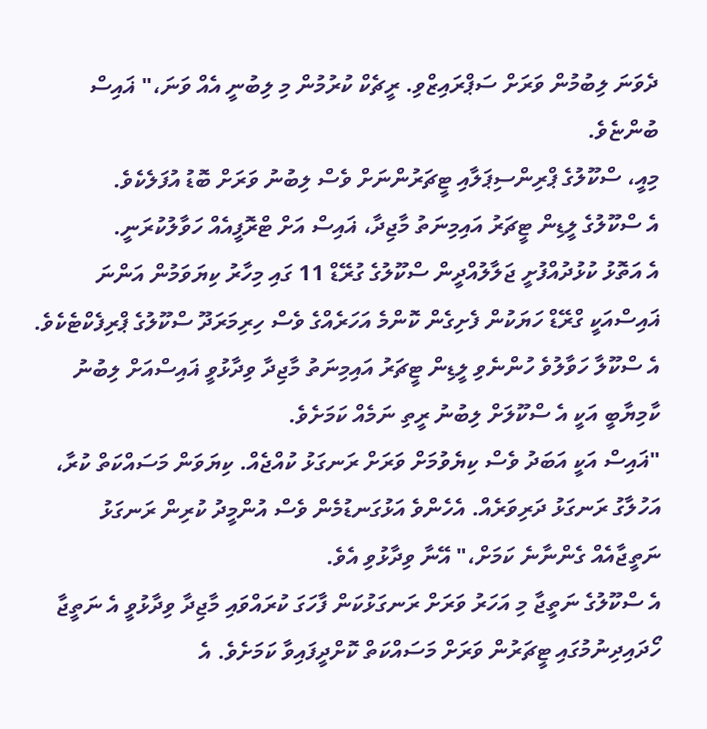ދެވަނަ ލިބުމުން ވަރަށް ސަޕްރައިޒްވި. ރީޗެކް ކުރުމުން މި ލިބުނީ އެއް ވަނަ،" ޣައިސް ބުންޏެވެ.
މިއީ، ސްކޫލުގެ ޕްރިންސިޕަލާއި ޓީޗަރުންނަށް ވެސް ލިބުނު ވަރަށް ބޮޑު އުފަލެކެވެ.
އެ ސްކޫލުގެ ލީޑިން ޓީޗަރު އައިމިނަތު މާޖިދާ، ޣައިސް އަށް ޓްރޮފީއެއް ހަވާލުކުރަނީ.
އެ އަތޮޅު ކުޅުދުއްފުށީ ޖަލާލުއްދީން ސްކޫލުގެ ގުރޭޑް 11 ގައި މިހާރު ކިޔަވަމުން އަންނަ ޣައިސްއަކީ ގްރޭޑް ހަޔަކުން ފެށިގެން ކޮންމެ އަހަރެއްގެ ވެސް ހިރިމަރަދޫ ސްކޫލުގެ ޕްރިފެކްޓެކެވެ.
އެ ސްކޫލާ ހަވާލުވެ ހުންނެވި ލީޑިން ޓީޗަރު އައިމިނަތު މާޖިދާ ވިދާޅުވީ ޣައިސްއަށް ލިބުނު ކާމިޔާބީ އަކީ އެ ސްކޫލަށް ލިބުނު ރީތި ނަމެއް ކަމަށެވެ.
"ޣައިސް އަކީ އަބަދު ވެސް ކިޔެވުމަށް ވަރަށް ރަނގަޅު ކުއްޖެއް. ކިޔަވަން މަސައްކަތް ކުރާ، އަހުލާގު ރަނގަޅު ދަރިވަރެއް. އެހެންވެ އަޅުގަނޑުމެން ވެސް އުންމީދު ކުރިން ރަނގަޅު ނަތީޖާއެއް ގެންނާނެ ކަމަށް،" އޭނާ ވިދާޅުވި އެވެ.
އެ ސްކޫލުގެ ނަތީޖާ މި އަހަރު ވަރަށް ރަނގަޅުކަން ފާހަގަ ކުރައްވައި މާޖިދާ ވިދާޅުވީ އެ ނަތީޖާ ހޯދައިދިނުމުގައި ޓީޗަރުން ވަރަށް މަސައްކަތް ކޮށްދީފައިވާ ކަމަށެވެ. އެ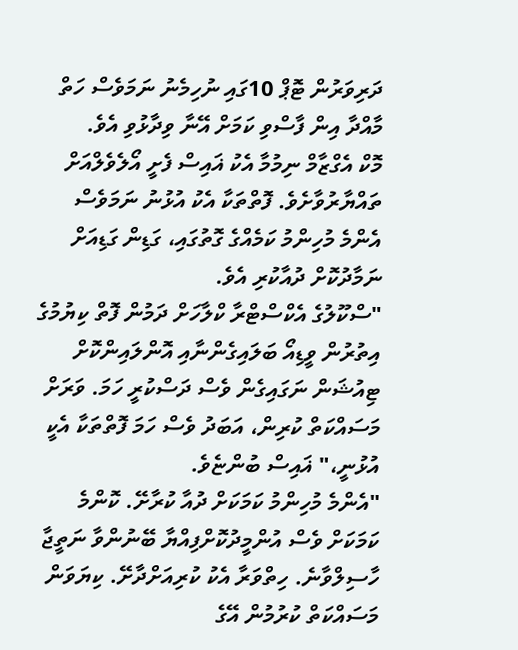ދަރިވަރުން ޓޮޕް 10ގައި ނުހިމެނު ނަމަވެސް ހަތް މާއްދާ އިން ފާސްވި ކަމަށް އޭނާ ވިދާޅުވި އެވެ.
މޮކް އެގްޒާމް ނިމުމާ އެކު ޣައިސް ފެށީ އޯލެވެލްއަށް ތައްޔާރުވާށެވެ. ފޮތްތަކާ އެކު އުޅުނު ނަމަވެސް އެންމެ މުހިންމު ކަމެއްގެ ގޮތުގައި، ގަޑިން ގަޑިއަށް ނަމާދުކޮށް ދުއާކުރި އެވެ.
"ސްކޫލުގެ އެކްސްޓްރާ ކްލާހަށް ދަމުން ފޮތް ކިޔުމުގެ އިތުރުން ވީޑިއޯ ބަލައިގެންނާއި އޮންލައިންކޮށް ޓިއުޝަން ނަގައިގެން ވެސް ދަސްކުރީ ހަމަ. ވަރަށް މަސައްކަތް ކުރިން، އަބަދު ވެސް ހަމަ ފޮތްތަކާ އެކީ އުޅުނީ،" ޣައިސް ބުންޏެވެ.
"އެންމެ މުހިންމު ކަމަކަށް ދުއާ ކުރާށޭ. ކޮންމެ ކަމަކަށް ވެސް އުންމީދުކޮށްފިއްޔާ ބޭނުންވާ ނަތީޖާ ހާސިލްވާނެ. ހިތްވަރާ އެކު ކުރިއަށްދާށޭ. ކިޔަވަން މަސައްކަތް ކުރުމުން އޭގެ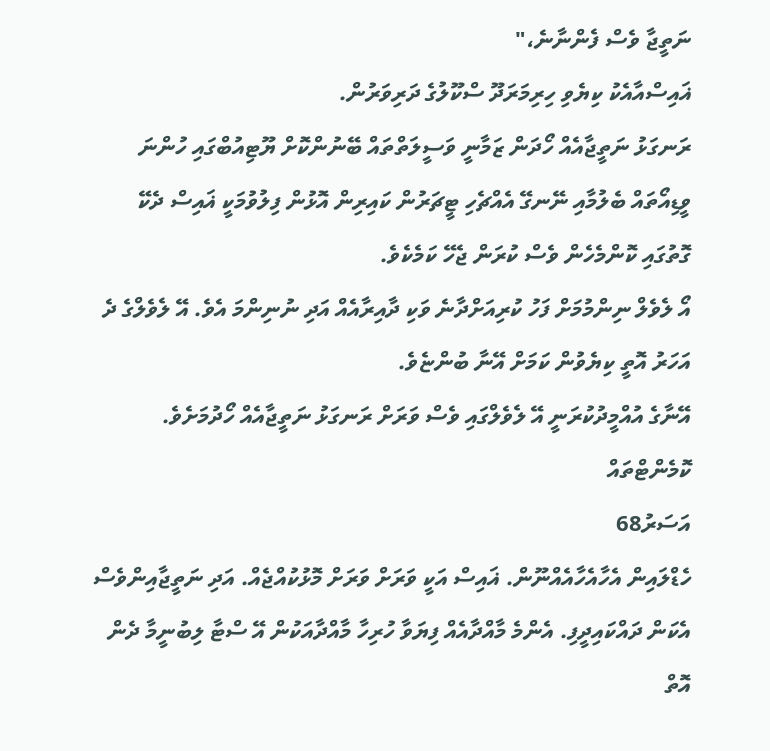ނަތީޖާ ވެސް ފެންނާނެ،"
ޣައިސްއާއެކު ކިޔެވި ހިރިމަރަދޫ ސްކޫލުގެ ދަރިވަރުން.
ރަނގަޅު ނަތީޖާއެއް ހޯދަން ޒަމާނީ ވަސީލަތްތައް ބޭނުންކޮށް ޔޫޓިއުބްގައި ހުންނަ ވީޑިއޯތައް ބެލުމާއި ނޭނގޭ އެއްޗެހި ޓީޗަރުން ކައިރިން އޮޅުން ފިލުވުމަކީ ޣައިސް ދެކޭ ގޮތުގައި ކޮންމެހެން ވެސް ކުރަން ޖެހޭ ކަމެކެވެ.
އޯ ލެވެލް ނިންމުމަށް ފަހު ކުރިއަށްދާނެ ވަކި ދާއިރާއެއް އަދި ނުނިންމަ އެވެ. އޭ ލެވެލްގެ ދެ އަހަރު އޮތީ ކިޔެވުން ކަމަށް އޭނާ ބުންޏެވެ.
އޭނާގެ އުއްމީދުކުރަނީ އޭ ލެވެލްގައި ވެސް ވަރަށް ރަނގަޅު ނަތީޖާއެއް ހޯދުމަށެވެ.
ކޮމެންޓްތައް
އަސަރު68
ހެޑްލައިން އެހާއެހާއެއްނޫން. ޣައިސް އަކީ ވަރަށް ވަރަށް މޮޅުކުއްޖެއް. އަދި ނަތީޖާއިންވެސް އެކަން ދައްކައިދީފި. އެންމެ މާއްދާއެއް ފިޔަވާ ހުރިހާ މާއްދާއަކުން އޭ ސްޓާ ލިބުނީމާ ދެން އޮތް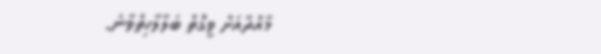މާއްދާއަށް ވީގޮތް ބަލާލާހިތްވާނެ.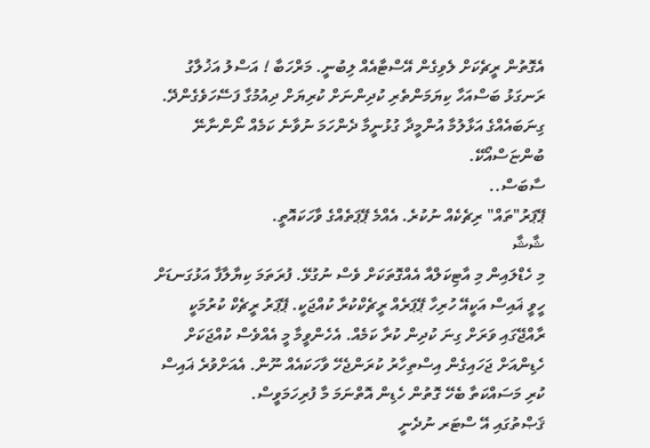އެގޮތުން ރީޗެކަށް ލެވިގެން އޭސްޓާއެއް ލިބުނީ. މަރްހަބާ ! އަސްލު އަޚުލާގު ރަނގަޅު ބަސްއަހާ ކިޔަމަންތެރި ކުދިންނަށް ކުރިޔަށް ދިއުމުގާ ފަސޭހަވެގެންދޭ. ގިނަބައެއްގެ އަޅާލުމާ އުންމީދާ ގުޅުނީމާ ދެންހަމަ ނުވާނެ ކަމެއް ނޯންނާނޭ ބުންޏަސްއޯކޭ.
ސާބަސް..
ޕޭޕަރު"ތައް" ރިޗެކެއް ނުކުރެ. އެއްމެ ޕޭޕަތެއްގެ ވާހަކައޮތީ.
ޝާޝާ
މި ހެޑްލައިން މި އާޓިކަލްއާ އެއްގޮތަކަށް ވެސް ނުގުޅޭ. ފުރަތަމަ ކިޔާލާފާ އަޅުގަނޑަށް ހީވީ ޣައިސް އަކީއޭ ހުރިހާ ޕޭޕަރެއް ރީޗެކްކުރާ ކުއްޖަކީ. ޕޭޕަރު ރީޗެކް ކުރުމަކީ ރާއްޖޭގައި ވަރަށް ގިނަ ކުދިން ކުރާ ކަމެއް. އެހެންވީމާ މީ އެއްވެސް ކުއްޖަކަށް ހެޑިންއަށް ޖަހައިގެން އިސްތިހާރު ކުރަންޖެހޭ ވާހަކައެއް ނޫން. އެއަށްވުރެ ޣައިސް ކުރި މަސައްކަތާ ބެހޭ ގޮތުން ހެޑިން އޮތްނަމަ މާ ފުރިހަމަވީސް.
ޤަޞްތުގައި އޭ ސްޓަރ ނުދެނީ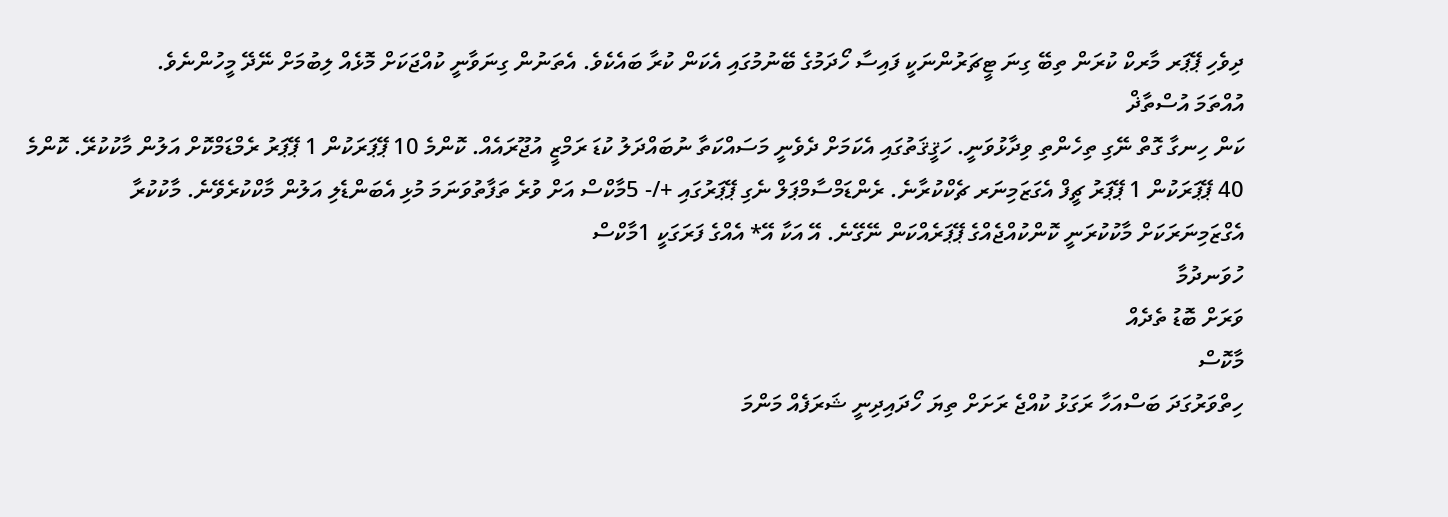ދިވެހި ޕޭޕަރ މާރކް ކުރަން ތިބޭ ގިނަ ޓީޗަރުންނަކީ ފައިސާ ހޯދަމުގެ ބޭނުމުގައި އެކަން ކުރާ ބައެކެވެ. އެތަނުން ގިނަވާނީ ކުއްޖަކަށް މޮޅެއް ލިބުމަށް ނޭދޭ މީހުންނެވެ.
އުއްތަމަ އުސްތާޛް
ކަން ހިނގާ ގޮތް ނޭގި ތިހެންތި ވިދާޅުވަނީ. ހަޤީޤަތުގައި އެކަމަށް ދެވެނީ މަސައްކަތާ ނުބައްދަލު ކުޑަ ރަމްޒީ އުޖޫރައެއް. ކޮންމެ 10 ޕޭޕަރަކުން 1 ޕޭޕަރު ރެމްޑަމްކޮށް އަލުން މާކުކުރޭ. ކޮންމެ 40 ޕޭޕަރަކުން 1 ޕޭޕަރު ޗީފް އެގަޒަމިނަރ ޗެކްކުރާނެ. ރެންޑަމްސާމްޕަލް ނެގި ޕޭޕަރުގައި +/- 5މާކްސް އަށް ވުރެ ތަފާތުވަނަމަ މުޅި އެބަންޑެލި އަލުން މާކްކުރެވޭނެ. މާކުކުރާ އެގްޒަމިނަރަކަށް މާކުކުރަނީ ކޮންކުއްޖެއްގެ ޕޭޕަރެއްކަން ނޭގޭނެ. އޭ އަކާ އޭ* އެއްގެ ފަރަގަކީ 1މާކްސް
ހުވަނދުމާ
ވަރަށް ބޮޑު ތެދެއް
މާކޮސް
ހިތްވަރުގަދަ ބަސްއަހާ ރަގަޅު ކުއްޖެ ރަށަށް ތިޔަ ހޯދައިދިނީ ޝަރަފެއް މަންމަ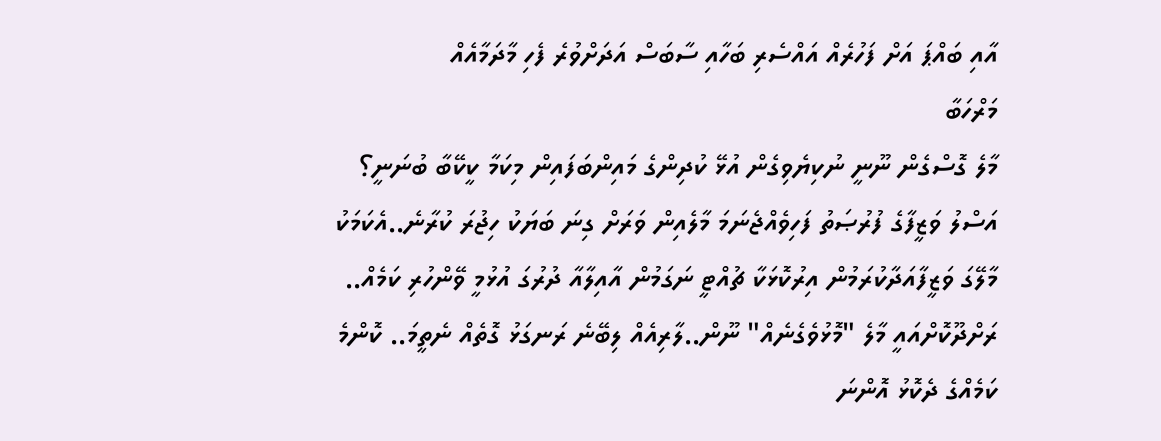އާއި ބައްޕަ އަށް ފަހުރެއް އައްސެރި ބަހާއި ސާބަސް އަދަށްވުރެ ފެހި މާދަމާއެއް
މަރްހަބާ
މާލެ ގޮސްގެން ނޫނީ ނުކިޔެވިގެން އުޅޭ ކުދިންގެ މައިންބަފައިން މިކަމާ ކީކޭބާ ބުނަނީ؟
އަސްލު ވަޒީފާގެ ފުރުޞަތު ފަހިވެއްޖެނަމަ މާލެއިން ވަރަށް ގިނަ ބަޔަކު ހިޖުރަ ކުރާނެ..އެކަމަކު މާލޭގަ ވަޒީފާއަދާކުރަމުން އިރުކޮޅަކާ ޗުއްޓީ ނަގަމުން އާއިލާއާ ދުރުގަ އުޅުމީ ވޭންހުރި ކަމެއް.. ރަށްދޫކޮށްއައީ މާލެ "މޮޅުވެގެނެއް" ނޫން..ލާރިއެއް ލިބޭނެ ރަނގަޅު ގޮތެއް ނެތީމަ.. ކޮންމެ ކަމެއްގެ ދެކޮޅު އޮންނަ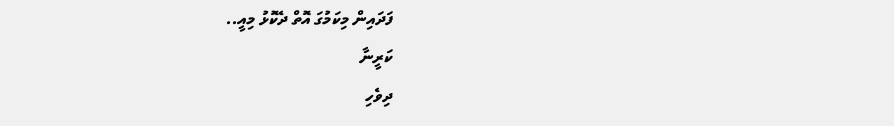ފަދައިން މިކަމުގަ އޮތް ދެކޮޅު މިއީ..
ކަރީނާ
ދިވެހި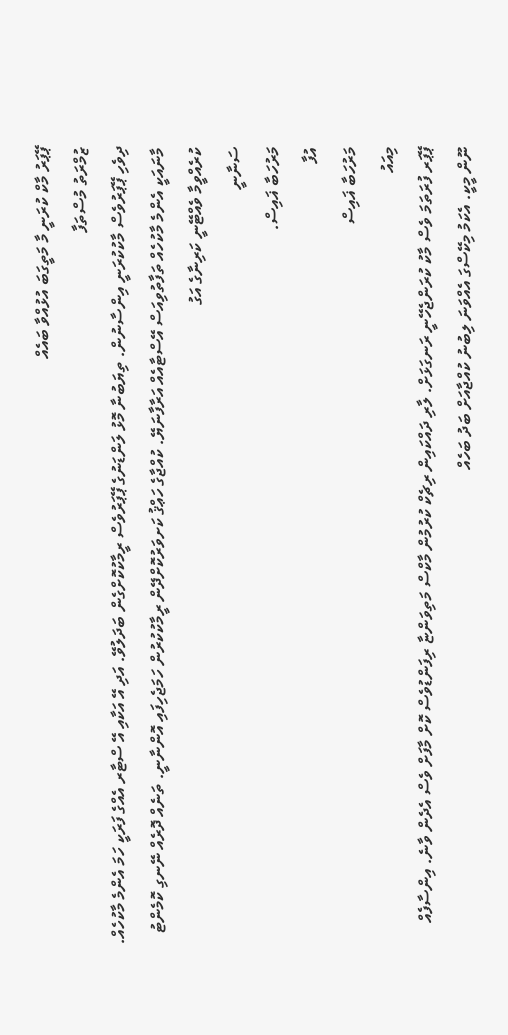ޕޭޕަރު މާކް ކުރަނީ މާ މަތީގަބަ އުޅުއްވާ ބައެއް
ޒުމްރަތު މުސްތަފާ
ދިވެހި ޕޭޕަރުވެސް މާކުކުރަނީ އިންސާނުން. ތިޔަބުނާ މޮޅު ލަންޑަނުގެ ޕޭޕަރުވެސް ރީމާކުކޮށްގެން ބަދަލުވޭ. އަދި އޭ އަކާއި އޭ ސްޓާރ އެއްގެ ފަރަކީ ހަމަ އެންމެ މާކުހެއް. މާނައަކީ އެންމެ މާކުހެއް ތަފާތުވިއަސް އޭސްޓާއެއް އަރާފާނަޔޭ. ކުއްޖާގެ ހަޢްޤު ކަށވަރުކޮށްދޭން ރީމާކުކުރުން ހަމަޖެހިފައި އޮންނާނީ. ތަނެއް ދޮރެއް ނޭނގި ކޮމެންޓު ކުރެއްވީމާ ވެއްޓޭނީ ކަރިނާގެ އަގު
ސަނާނީ
މަރުހަބާ ޣައިސް.
އުފާ
މަރުހަބާ ޣައިސް
މިއައު
ޕޭޕަރ ފުރަތަމަ ވެސް މާކު ކުރަންޖެހޭނީ ރަނގަޅަށް. ލާރި ދައްކައިން ރިޗެކް ކުރުމުން މާކްސް މަތިވަންޏާ ރިފަންޑުވެސް ކޮށް މާފަށް ވެސް އެދެން ވާނެ. އިންސާފެއް ނޫން މީކީ. އެކަމު މިކޭސްގަ އެއްވަނަ ލިބުނު ކުއްޖާއަށް ބަދު ބަހެއް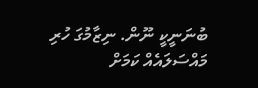ބުނަނީކީ ނޫން. ނިޒާމުގަ ހުރި މައްސަލައެއް ކަމަށް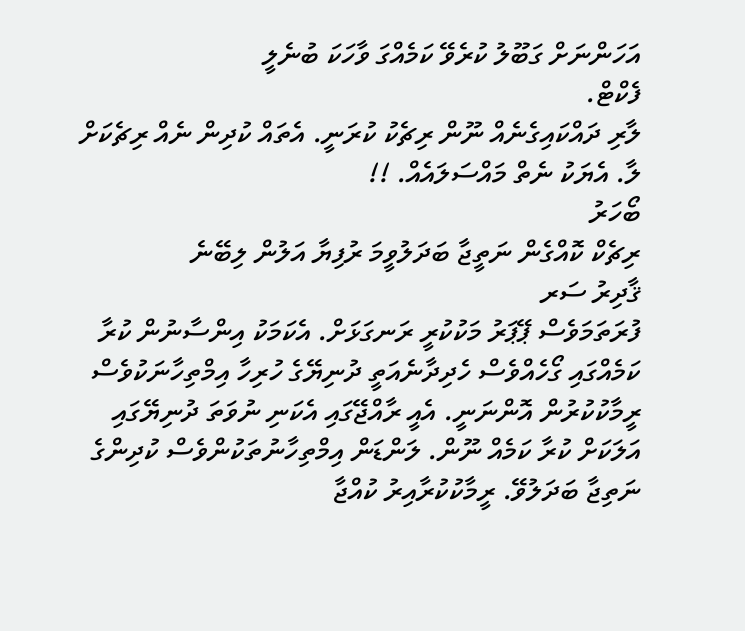އަހަންނަށް ގަބޫލު ކުރެވޭ ކަމެއްގަ ވާހަކަ ބުނެލީ
ފެކްޓް.
ލާރި ދައްކައިގެނެއް ނޫން ރިޗެކު ކުރަނީ. އެތައް ކުދިން ނެއް ރިޗެކަށް ލާ. އެޔަކު ނެތް މައްސަލައެއް. !!
ބޯހަރު
ރިޗެކް ކޮއްގެން ނަތީޖާ ބަދަލުވީމަ ރުފިޔާ އަލުން ލިބޭނެ
ޤާދިރު ސަރ
ފުރަތަމަވެސް ޕޭޕަރު މަކުކުރީ ރަނގަޅަށް. އެކަމަކު އިންސާނުން ކުރާ ކަމެއްގައި ގޯހެއްވެސް ހެދިދާނެއަތީ ދުނިޔޭގެ ހުރިހާ އިމްތިހާނަކުވެސް ރީމާކުކުރުން އޮންނަނީ. އެއީ ރާއްޖޭގައި އެކަނި ނުވަތަ ދުނިޔޭގައި އަލަކަށް ކުރާ ކަމެއް ނޫން. ލަންޑަން އިމްތިހާނުތަކުންވެސް ކުދިންގެ ނަތިޖާ ބަދަލުވޭ. ރީމާކުކުރާއިރު ކުއްޖާ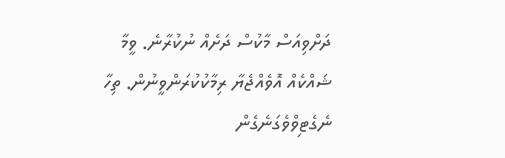ދަށްވިއަސް މާކުސް ދަށެއް ނުކުރާނެ. ވީމާ ޝައްކެއް އޮވެއްޖެޔާ ރިމާކުކުރަންވީނުން. ތިހާ ނެގެޓިވްވެގަނެގެން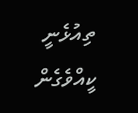ތިއުޅެނީ ކީއްވެގެން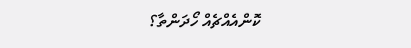ކޮންއެއްޗެއް ހޯދަންތާ؟